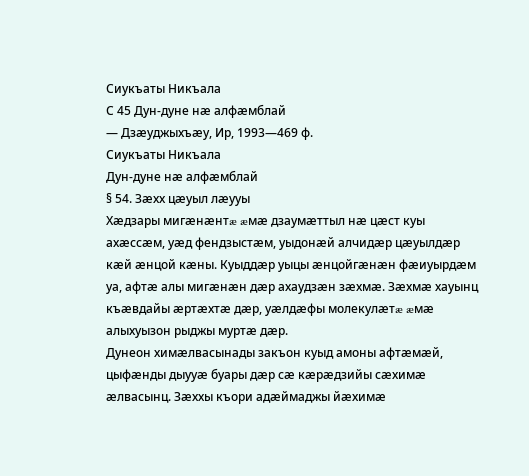Сиукъаты Никъала
С 45 Дун-дуне нæ алфæмблай
— Дзæуджыхъæу, Ир, 1993—469 ф.
Сиукъаты Никъала
Дун-дуне нæ алфæмблай
§ 54. Зæхх цæуыл лæууы
Хæдзары мигæнæнтæ æмæ дзаумæттыл нæ цæст куы ахæссæм, уæд фендзыстæм, уыдонæй алчидæр цæуылдæр кæй æнцой кæны. Куыддæр уыцы æнцойгæнæн фæиуырдæм уа, афтæ алы мигæнæн дæр ахаудзæн зæхмæ. Зæхмæ хауынц къæвдайы æртæхтæ дæр, уæлдæфы молекулæтæ æмæ алыхуызон рыджы муртæ дæр.
Дунеон химæлвасынады закъон куыд амоны афтæмæй, цыфæнды дыууæ буары дæр сæ кæрæдзийы сæхимæ æлвасынц. Зæххы къори адæймаджы йæхимæ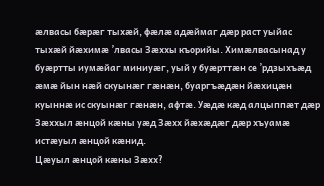æлвасы бæрæг тыхæй, фæлæ адæймаг дæр раст уыйас тыхæй йæхимæ ’лвасы Зæххы къорийы. Химæлвасынад у буæртты иумæйаг миниуæг, уый у буæрттæн се ’рдзыхъæд æмæ йын нæй скуынæг гæнæн, буаргъæдæн йæхицæн куыннæ ис скуынæг гæнæн, афтæ. Уæдæ кæд алцыппæт дæр Зæххыл æнцой кæны уæд Зæхх йæхæдæг дæр хъуамæ истæуыл æнцой кæнид.
Цæуыл æнцой кæны Зæхх?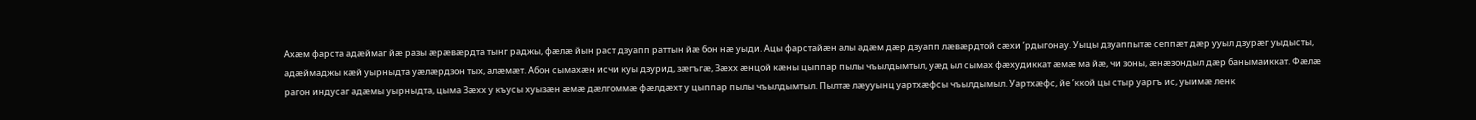Ахæм фарста адæймаг йæ разы æрæвæрдта тынг раджы, фæлæ йын раст дзуапп раттын йæ бон нæ уыди. Ацы фарстайæн алы адæм дæр дзуапп лæвæрдтой сæхи ’рдыгонау. Уыцы дзуаппытæ сеппæт дæр ууыл дзурæг уыдысты, адæймаджы кæй уырныдта уæлæрдзон тых, алæмæт. Абон сымахæн исчи куы дзурид, зæгъгæ, Зæхх æнцой кæны цыппар пылы чъылдымтыл, уæд ыл сымах фæхудиккат æмæ ма йæ, чи зоны, æнæзондыл дæр банымаиккат. Фæлæ рагон индусаг адæмы уырныдта, цыма Зæхх у къусы хуызæн æмæ дæлгоммæ фæлдæхт у цыппар пылы чъылдымтыл. Пылтæ лæууынц уартхæфсы чъылдымыл. Уартхæфс, йе ’ккой цы стыр уаргъ ис, уыимæ ленк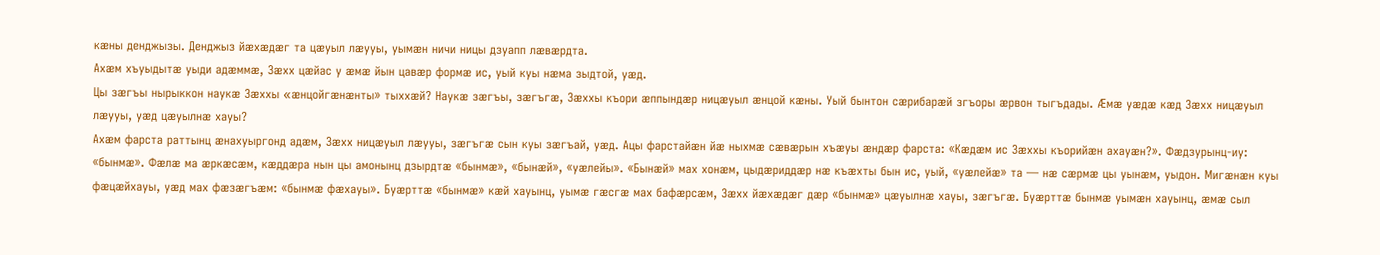кæны денджызы. Денджыз йæхæдæг та цæуыл лæууы, уымæн ничи ницы дзуапп лæвæрдта.
Ахæм хъуыдытæ уыди адæммæ, Зæхх цæйас у æмæ йын цавæр формæ ис, уый куы нæма зыдтой, уæд.
Цы зæгъы нырыккон наукæ Зæххы «æнцойгæнæнты» тыххæй? Наукæ зæгъы, зæгъгæ, Зæххы къори æппындæр ницæуыл æнцой кæны. Уый бынтон сæрибарæй згъоры æрвон тыгъдады. Æмæ уæдæ кæд Зæхх ницæуыл лæууы, уæд цæуылнæ хауы?
Ахæм фарста раттынц æнахуыргонд адæм, Зæхх ницæуыл лæууы, зæгъгæ сын куы зæгъай, уæд. Ацы фарстайæн йæ ныхмæ сæвæрын хъæуы æндæр фарста: «Кæдæм ис Зæххы къорийæн ахауæн?». Фæдзурынц-иу: «бынмæ». Фæлæ ма æркæсæм, кæддæра нын цы амонынц дзырдтæ «бынмæ», «бынæй», «уæлейы». «Бынæй» мах хонæм, цыдæриддæр нæ къæхты бын ис, уый, «уæлейæ» та — нæ сæрмæ цы уынæм, уыдон. Мигæнæн куы фæцæйхауы, уæд мах фæзæгъæм: «бынмæ фæхауы». Буæрттæ «бынмæ» кæй хауынц, уымæ гæсгæ мах бафæрсæм, Зæхх йæхæдæг дæр «бынмæ» цæуылнæ хауы, зæгъгæ. Буæрттæ бынмæ уымæн хауынц, æмæ сыл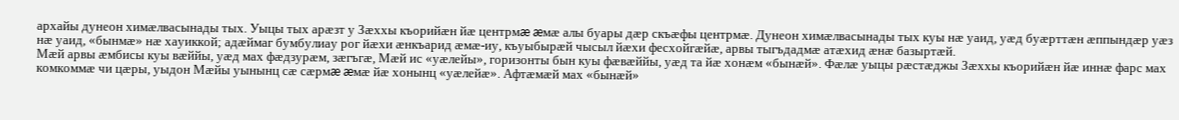архайы дунеон химæлвасынады тых. Уыцы тых арæзт у Зæххы къорийæн йæ центрмæ æмæ алы буары дæр скъæфы центрмæ. Дунеон химæлвасынады тых куы нæ уаид, уæд буæрттæн æппындæр уæз нæ уаид, «бынмæ» нæ хауиккой; адæймаг бумбулиау рог йæхи æнкъарид æмæ-иу, къуыбырæй чысыл йæхи фесхойгæйæ, арвы тыгъдадмæ атæхид æнæ базыртæй.
Мæй арвы æмбисы куы вæййы, уæд мах фæдзурæм, зæгъгæ, Мæй ис «уæлейы», горизонты бын куы фæвæййы, уæд та йæ хонæм «бынæй». Фæлæ уыцы рæстæджы Зæххы къорийæн йæ иннæ фарс мах комкоммæ чи цæры, уыдон Мæйы уынынц сæ сæрмæ æмæ йæ хонынц «уæлейæ». Афтæмæй мах «бынæй»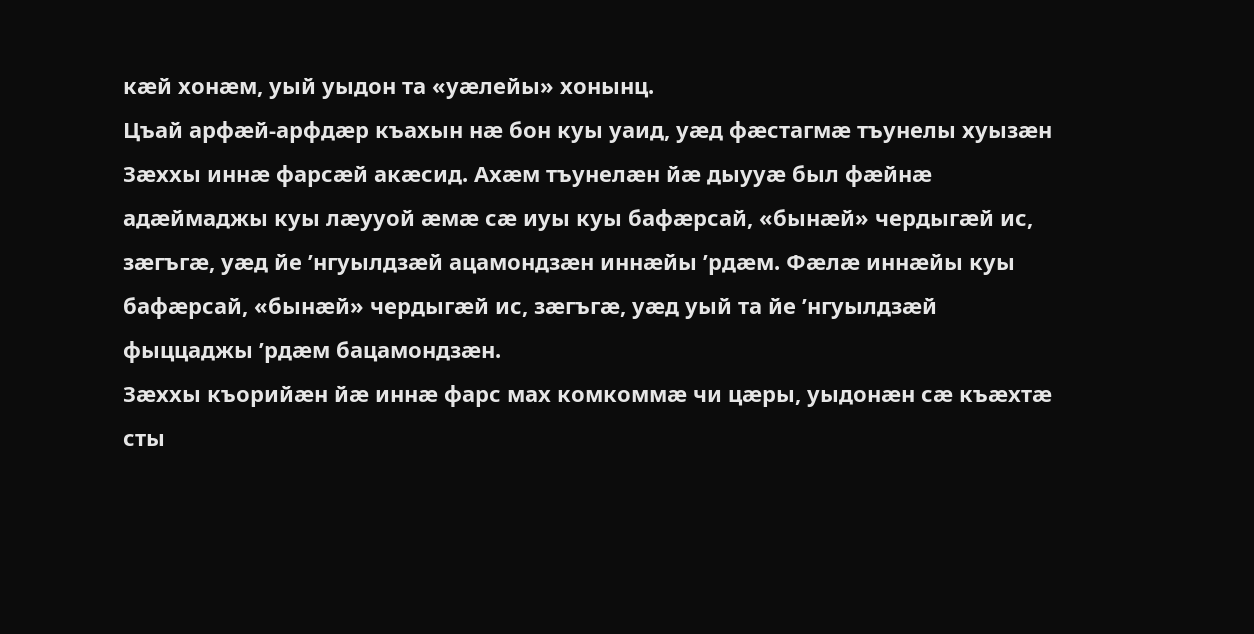кæй хонæм, уый уыдон та «уæлейы» хонынц.
Цъай арфæй-арфдæр къахын нæ бон куы уаид, уæд фæстагмæ тъунелы хуызæн Зæххы иннæ фарсæй акæсид. Ахæм тъунелæн йæ дыууæ был фæйнæ адæймаджы куы лæууой æмæ сæ иуы куы бафæрсай, «бынæй» чердыгæй ис, зæгъгæ, уæд йе ’нгуылдзæй ацамондзæн иннæйы ’рдæм. Фæлæ иннæйы куы бафæрсай, «бынæй» чердыгæй ис, зæгъгæ, уæд уый та йе ’нгуылдзæй фыццаджы ’рдæм бацамондзæн.
Зæххы къорийæн йæ иннæ фарс мах комкоммæ чи цæры, уыдонæн сæ къæхтæ сты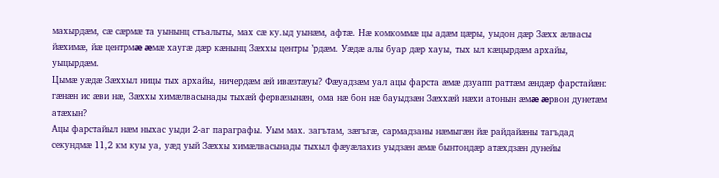махырдæм, сæ сæрмæ та уынынц стъалыты, мах сæ ку.ыд уынæм, афтæ. Нæ комкоммæ цы адæм цæры, уыдон дæр Зæхх æлвасы йæхимæ, йæ центрмæ æмæ хаугæ дæр кæнынц Зæххы центры ’рдæм. Уæдæ алы буар дæр хауы, тых ыл кæцырдæм архайы, уыцырдæм.
Цымæ уæдæ Зæххыл ницы тых архайы, ничердæм æй ивæзтæуы? Фæуадзæм уал ацы фарста æмæ дзуапп раттæм æндæр фарстайæн: гæнæн ис æви нæ, Зæххы химæлвасынады тыхæй фервæзынæн, ома нæ бон нæ бауыдзæн Зæххæй нæхи атонын æмæ æрвон дунетæм атæхын?
Ацы фарстайыл нæм ныхас уыди 2-аг параграфы. Уым мах. загътам, зæгъгæ, сармадзаны нæмыгæн йæ райдайæны тагъдад секундмæ 11,2 км куы уа, уæд уый Зæххы химæлвасынады тыхыл фæуæлахиз уыдзæн æмæ бынтондæр атæхдзæн дунейы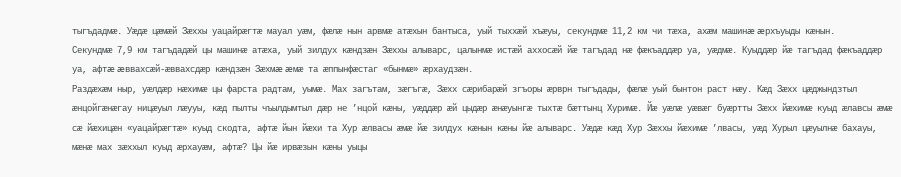тыгъдадмæ. Уæдæ цæмæй Зæххы уацайрæгтæ мауал уæм, фæлæ нын арвмæ атæхын бантыса, уый тыххæй хъæуы, секундмæ 11,2 км чи тæха, ахæм машинæ æрхъуыды кæнын.
Секундмæ 7,9 км тагъдадæй цы машинæ атæха, уый зилдух кæндзæн Зæххы алыварс, цалынмæ истæй аххосæй йæ тагъдад нæ фæкъаддæр уа, уæдмæ. Куыддæр йæ тагъдад фæкъаддæр уа, афтæ æввахсæй-æввахсдæр кæндзæн Зæхмæ æмæ та æппынфæстаг «бынмæ» æрхаудзæн.
Раздæхæм ныр, уæлдæр нæхимæ цы фарста радтам, уымæ. Мах загътам, зæгъгæ, Зæхх сæрибарæй згъоры æрврн тыгъдады, фæлæ уый бынтон раст нæу. Кæд Зæхх цæджындзтыл æнцойгæнæгау ницæуыл лæууы, кæд пылты чъылдымтыл дæр не ’нцой кæны, уæддæр æй цыдæр æнæуынгæ тыхтæ бæттынц Хуримæ. Йæ уæлæ уæвæг буæртты Зæхх йæхимæ куыд æлавсы æмæ сæ йæхицæн «уацайрæгтæ» куыд скодта, афтæ йын йæхи та Хур æлвасы æмæ йæ зилдух кæнын кæны йæ алыварс. Уæдæ кæд Хур Зæххы йæхимæ ’лвасы, уæд Хурыл цæуылнæ бахауы, мæнæ мах зæххыл куыд æрхауæм, афтæ? Цы йæ ирвæзын кæны уыцы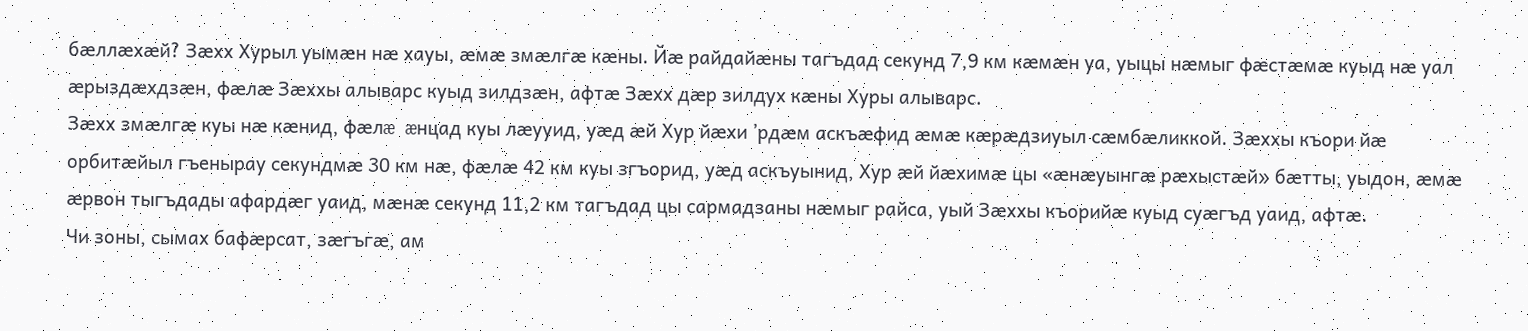бæллæхæй? Зæхх Хурыл уымæн нæ хауы, æмæ змæлгæ кæны. Йæ райдайæны тагъдад секунд 7,9 км кæмæн уа, уыцы нæмыг фæстæмæ куыд нæ уал æрыздæхдзæн, фæлæ Зæххы алыварс куыд зилдзæн, афтæ Зæхх дæр зилдух кæны Хуры алыварс.
Зæхх змæлгæ куы нæ кæнид, фæлæ æнцад куы лæууид, уæд æй Хур йæхи ’рдæм аскъæфид æмæ кæрæдзиуыл сæмбæликкой. Зæххы къори йæ орбитæйыл гъенырау секундмæ 30 км нæ, фæлæ 42 км куы згъорид, уæд аскъуынид, Хур æй йæхимæ цы «æнæуынгæ рæхыстæй» бæтты, уыдон, æмæ æрвон тыгъдады афардæг уаид, мæнæ секунд 11,2 км тагъдад цы сармадзаны нæмыг райса, уый Зæххы къорийæ куыд суæгъд уаид, афтæ.
Чи зоны, сымах бафæрсат, зæгъгæ, ам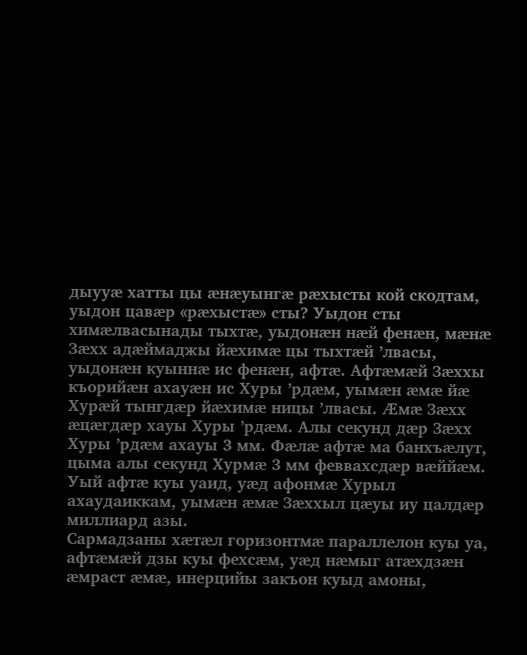дыууæ хатты цы æнæуынгæ рæхысты кой скодтам, уыдон цавæр «рæхыстæ» сты? Уыдон сты химæлвасынады тыхтæ, уыдонæн нæй фенæн, мæнæ Зæхх адæймаджы йæхимæ цы тыхтæй ’лвасы, уыдонæн куыннæ ис фенæн, афтæ. Афтæмæй Зæххы къорийæн ахауæн ис Хуры ’рдæм, уымæн æмæ йæ Хурæй тынгдæр йæхимæ ницы ’лвасы. Æмæ Зæхх æцæгдæр хауы Хуры ’рдæм. Алы секунд дæр Зæхх Хуры ’рдæм ахауы 3 мм. Фæлæ афтæ ма банхъæлут, цыма алы секунд Хурмæ 3 мм феввахсдæр вæййæм. Уый афтæ куы уаид, уæд афонмæ Хурыл ахаудаиккам, уымæн æмæ Зæххыл цæуы иу цалдæр миллиард азы.
Сармадзаны хæтæл горизонтмæ параллелон куы уа, афтæмæй дзы куы фехсæм, уæд нæмыг атæхдзæн æмраст æмæ, инерцийы закъон куыд амоны,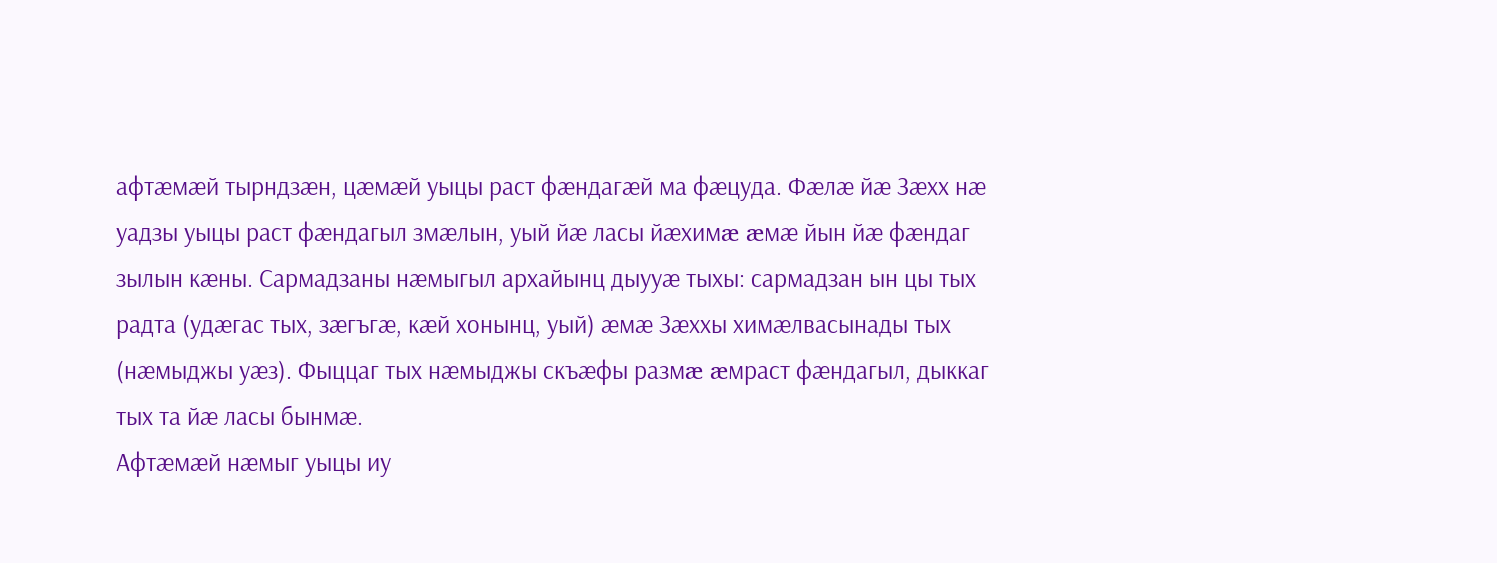афтæмæй тырндзæн, цæмæй уыцы раст фæндагæй ма фæцуда. Фæлæ йæ Зæхх нæ уадзы уыцы раст фæндагыл змæлын, уый йæ ласы йæхимæ æмæ йын йæ фæндаг зылын кæны. Сармадзаны нæмыгыл архайынц дыууæ тыхы: сармадзан ын цы тых радта (удæгас тых, зæгъгæ, кæй хонынц, уый) æмæ Зæххы химæлвасынады тых (нæмыджы уæз). Фыццаг тых нæмыджы скъæфы размæ æмраст фæндагыл, дыккаг тых та йæ ласы бынмæ.
Афтæмæй нæмыг уыцы иу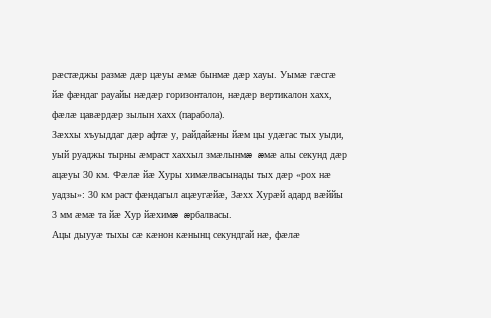рæстæджы размæ дæр цæуы æмæ бынмæ дæр хауы. Уымæ гæсгæ йæ фæндаг рауайы нæдæр горизонталон, нæдæр вертикалон хахх, фæлæ цавæрдæр зылын хахх (парабола).
Зæххы хъуыддаг дæр афтæ у, райдайæны йæм цы удæгас тых уыди, уый руаджы тырны æмраст хаххыл змæлынмæ æмæ алы секунд дæр ацæуы 30 км. Фæлæ йæ Хуры химæлвасынады тых дæр «рох нæ уадзы»: 30 км раст фæндагыл ацæугæйæ, Зæхх Хурæй адард вæййы 3 мм æмæ та йæ Хур йæхимæ æрбалвасы.
Ацы дыууæ тыхы сæ кæнон кæнынц секундгай нæ, фæлæ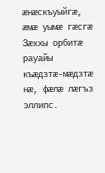æнæскъуыйгæ, æмæ уымæ гæсгæ Зæххы орбитæ рауайы къæдзтæ-мæдзтæ нæ, фæлæ лæгъз эллипс.